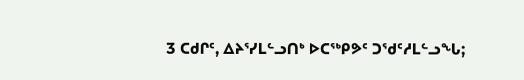3 ᑕᑯᒋᑦ, ᐃᔨᕐᓯᒪᓪᓗᑎᒃ ᐅᑕᖅᑭᕗᑦ ᑐᖁᑦᓱᒪᓪᓗᖓ;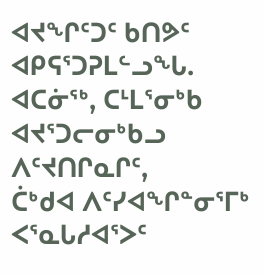ᐊᔪᖏᑦᑐᑦ ᑲᑎᕗᑦ ᐊᑭᕋᕐᑐᕈᒪᓪᓗᖓ. ᐊᑕᓃᖅ, ᑕᒻᒪᕐᓂᒃᑲ ᐊᔪᕐᑐᓕᓂᒃᑲᓗ ᐱᑦᔪᑎᒋᓇᒋᑦ,
ᑖᒃᑯᐊ ᐱᑦᓯᐊᖏᓐᓂᕐᒥᒃ ᐸᕐᓇᒐᓱᐊᕐᐳᑦ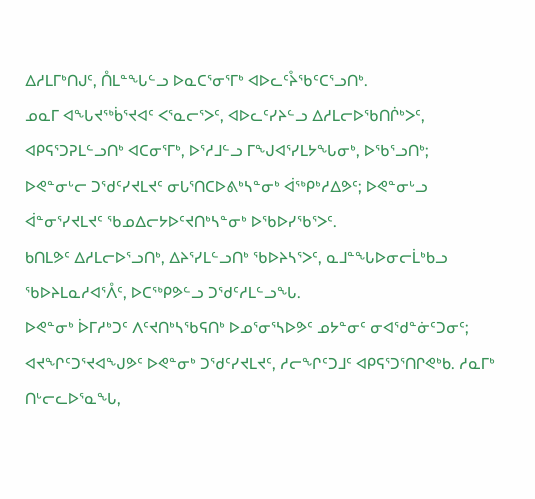ᐃᓱᒪᒥᒃᑎᒍᑦ, ᑍᒪᓐᖓᓪᓗ ᐅᓇᑕᕐᓂᕐᒥᒃ ᐊᐅᓚᑦᔧᖃᑦᑕᕐᓗᑎᒃ.
ᓄᓇᒥ ᐊᖓᔪᖅᑳᕐᔪᐊᑦ ᐸᕐᓇᓕᕐᐳᑦ, ᐊᐅᓚᑦᓯᔨᓪᓗ ᐃᓱᒪᓕᐅᖃᑎᒌᒃᐳᑦ, ᐊᑭᕋᕐᑐᕈᒪᓪᓗᑎᒃ ᐊᑕᓂᕐᒥᒃ, ᐅᕐᓱᒧᓪᓗ ᒥᖑᐊᕐᓯᒪᔭᖓᓂᒃ, ᐅᖃᕐᓗᑎᒃ;
ᐅᕙᓐᓂᒡᓕ ᑐᖁᑦᓯᔪᒪᔪᑦ ᓂᒐᕐᑎᑕᐅᕕᒃᓴᓐᓂᒃ ᐋᖅᑭᒃᓱᐃᕗᑦ; ᐅᕙᓐᓂᒡᓗ ᐋᓐᓂᕐᓯᔪᒪᔪᑦ ᖃᓄᐃᓕᔭᐅᑦᔪᑎᒃᓴᓐᓂᒃ ᐅᖃᐅᓯᖃᕐᐳᑦ.
ᑲᑎᒪᕗᑦ ᐃᓱᒪᓕᐅᕐᓗᑎᒃ, ᐃᔨᕐᓯᒪᓪᓗᑎᒃ ᖃᐅᔨᓴᕐᐳᑦ, ᓇᒧᓐᖓᐅᓂᓕᒫᒃᑲᓗ ᖃᐅᔨᒪᓇᓱᐊᕐᐰᑦ, ᐅᑕᖅᑭᕗᓪᓗ ᑐᖁᑦᓱᒪᓪᓗᖓ.
ᐅᕙᓐᓂᒃ ᐆᒥᓱᒃᑐᑦ ᐱᑦᔪᑎᒃᓴᖃᕋᑎᒃ ᐅᓄᕐᓂᕐᓴᐅᕗᑦ ᓄᔭᓐᓂᑦ ᓂᐊᖁᓐᓃᑦᑐᓂᑦ; ᐊᔪᖏᑦᑐᕐᔪᐊᖑᕗᑦ ᐅᕙᓐᓂᒃ ᑐᖁᑦᓯᔪᒪᔪᑦ, ᓱᓕᖏᑦᑐᒧᑦ ᐊᑭᕋᕐᑐᕐᑎᒋᕙᒃᑲ. ᓱᓇᒥᒃ ᑎᒡᓕᓚᐅᕐᓇᖓ,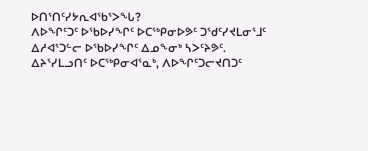ᐅᑎᕐᑎᑦᓯᔭᕆᐊᖃᕐᐳᖓ?
ᐱᐅᖏᑦᑐᑦ ᐅᖃᐅᓯᖏᑦ ᐅᑕᖅᑭᓂᐅᕗᑦ ᑐᖁᑦᓯᔪᒪᓂᕐᒧᑦ ᐃᓱᐊᕐᑐᓪᓕ ᐅᖃᐅᓯᖏᑦ ᐃᓄᖕᓂᒃ ᓴᐳᑦᔨᕗᑦ.
ᐃᔨᕐᓯᒪᓗᑎᑦ ᐅᑕᖅᑭᓂᐊᕐᓇᒃ, ᐱᐅᖏᑦᑐᓕᔪᑎᑐᑦ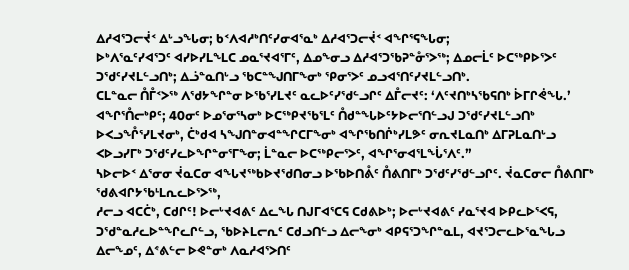ᐃᓱᐊᕐᑐᓕᔫᑉ ᐃᒡᓗᖓᓂ; ᑲᑉᐱᐊᓱᒃᑎᑦᓯᓂᐊᕐᓇᒃ ᐃᓱᐊᕐᑐᓕᔫᑉ ᐊᖏᕐᕋᖓᓂ;
ᐅᒃᐱᕐᓇᑦᓯᐊᕐᑐᑦ ᐊᓯᐅᓯᒪᖕᒪᑕ ᓄᓇᕐᔪᐊᕐᒥᑦ, ᐃᓄᖕᓂᓗ ᐃᓱᐊᕐᑐᖃᕈᓐᓁᕐᐳᖅ; ᐃᓄᓕᒫᑦ ᐅᑕᖅᑭᐅᕐᐳᑦ ᑐᖁᑦᓯᔪᒪᓪᓗᑎᒃ; ᐃᓘᓐᓇᑎᒡᓗ ᖃᑕᓐᖑᑎᒥᖕᓂᒃ ᕿᓂᕐᐳᑦ ᓄᓗᐊᕐᑎᑦᓯᔪᒪᓪᓗᑎᒃ.
ᑕᒪᓐᓇᓕ ᑍᒤᑉᐳᖅ ᐱᖁᔭᖏᓐᓂ ᐅᖃᕐᓯᒪᔪᑦ ᓇᓚᐅᑦᓯᖁᓪᓗᒋᑦ ᐃᒤᓕᔪᑦ: ‘ᐱᑦᔪᑎᒃᓴᖃᕋᑎᒃ ᐆᒥᒋᕚᖓ.’
ᐊᖏᕐᑍᓕᒃᑭᑦ; 40ᓂᑦ ᐅᓄᕐᓂᕐᓴᓂᒃ ᐅᑕᖅᑭᔪᖃᕐᒪᑦ ᑍᑯᓐᖓᐅᑦᔭᐅᓕᕐᑎᓪᓗᒍ ᑐᖁᑦᓯᔪᒪᓪᓗᑎᒃ ᐅᐸᓗᖕᒊᕐᓯᒪᔪᓂᒃ, ᑖᒃᑯᐊ ᓴᖑᑎᓐᓂᐊᓐᖏᑕᒥᖕᓂᒃ ᐊᖏᖃᑎᒌᒃᓯᒪᕗᑦ ᓂᕆᔪᒪᓇᑎᒃ ᐃᒥᕈᒪᓇᑎᒡᓗ ᐸᐅᓗᓯᒥᒃ ᑐᖁᑦᓯᓚᐅᖏᓐᓂᕐᒥᖕᓂ; ᒫᓐᓇᓕ ᐅᑕᖅᑭᓕᕐᐳᑦ, ᐊᖏᕐᓂᐊᕐᒪᖔᕐᐱᑦ.”
ᓴᐅᓕᐅᑉ ᐃᕐᓂᓂ ᔫᓇᑕᓂ ᐊᖓᔪᖅᑲᐅᔪᖁᑎᓂᓗ ᐅᖃᐅᑎᕔᑦ ᑍᕕᑎᒥᒃ ᑐᖁᑦᓯᖁᓪᓗᒋᑦ. ᔫᓇᑕᓂᓕ ᑍᕕᑎᒥᒃ ᖁᕕᐊᒋᔭᖃᒻᒪᕆᓚᐅᕐᐳᖅ,
ᓱᓕᓗ ᐊᑕᑖᒃ, ᑕᑯᒋᑦ! ᐅᓕᒡᔪᐊᕕᑦ ᐃᓚᖓ ᑎᒍᒥᐊᕐᑕᕋ ᑕᑯᕕᐅᒃ; ᐅᓕᒡᔪᐊᕕᑦ ᓯᓇᕐᔪᐊ ᐅᑭᓚᐅᕐᐸᕋ, ᑐᖁᓐᓇᓱᓚᐅᓐᖏᓚᒋᓪᓗ, ᖃᐅᔨᒪᓕᕆᑦ ᑕᑯᓗᑎᓪᓗ ᐃᓕᖕᓂᒃ ᐊᑭᕋᕐᑐᖏᓐᓇᒪ, ᐊᔪᕐᑐᓕᓚᐅᕐᓇᖓᓗ ᐃᓕᖕᓄᑦ, ᐃᕝᕕᓪᓕ ᐅᕙᓐᓂᒃ ᐱᓇᓱᐊᕐᐳᑎᑦ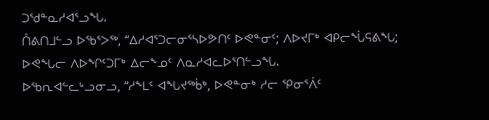ᑐᖁᓐᓇᓱᐊᕐᓗᖓ.
ᑍᕕᑎᒧᓪᓗ ᐅᖃᕐᐳᖅ, “ᐃᓱᐊᕐᑐᓕᓂᕐᓴᐅᕗᑎᑦ ᐅᕙᓐᓂᑦ; ᐱᐅᔪᒥᒃ ᐊᑭᓕᖔᕋᕕᖓ; ᐅᕙᖓᓕ ᐱᐅᖏᑦᑐᒥᒃ ᐃᓕᖕᓄᑦ ᐱᓇᓱᐊᓚᐅᕐᑎᓪᓗᖓ.
ᐅᖃᕆᐊᓪᓚᒡᓗᓂᓗ, “ᓱᖕᒪᑦ ᐊᖓᔪᖅᑳᒃ, ᐅᕙᓐᓂᒃ ᓱᓕ ᕿᓂᕐᐲᑦ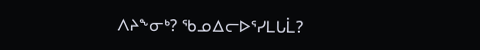ᐱᔨᖕᓂᒃ? ᖃᓄᐃᓕᐅᕐᓯᒪᒐᒫ?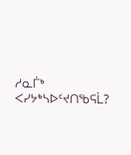ᓱᓇᒦᒃ ᐸᓯᔭᒃᓴᐅᑦᔪᑎᖃᕋᒫ?